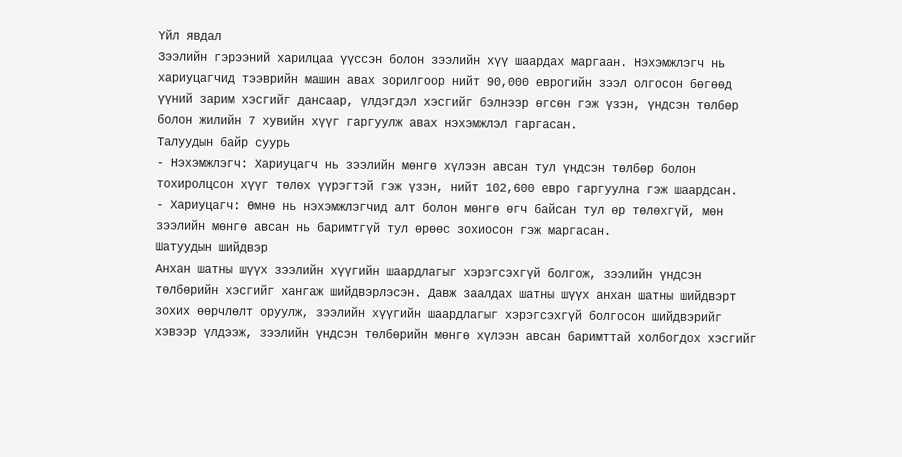Үйл явдал
Зээлийн гэрээний харилцаа үүссэн болон зээлийн хүү шаардах маргаан. Нэхэмжлэгч нь хариуцагчид тээврийн машин авах зорилгоор нийт 90,000 еврогийн зээл олгосон бөгөөд үүний зарим хэсгийг дансаар, үлдэгдэл хэсгийг бэлнээр өгсөн гэж үзэн, үндсэн төлбөр болон жилийн 7 хувийн хүүг гаргуулж авах нэхэмжлэл гаргасан.
Талуудын байр суурь
- Нэхэмжлэгч: Хариуцагч нь зээлийн мөнгө хүлээн авсан тул үндсэн төлбөр болон тохиролцсон хүүг төлөх үүрэгтэй гэж үзэн, нийт 102,600 евро гаргуулна гэж шаардсан.
- Хариуцагч: Өмнө нь нэхэмжлэгчид алт болон мөнгө өгч байсан тул өр төлөхгүй, мөн зээлийн мөнгө авсан нь баримтгүй тул өрөөс зохиосон гэж маргасан.
Шатуудын шийдвэр
Анхан шатны шүүх зээлийн хүүгийн шаардлагыг хэрэгсэхгүй болгож, зээлийн үндсэн төлбөрийн хэсгийг хангаж шийдвэрлэсэн. Давж заалдах шатны шүүх анхан шатны шийдвэрт зохих өөрчлөлт оруулж, зээлийн хүүгийн шаардлагыг хэрэгсэхгүй болгосон шийдвэрийг хэвээр үлдээж, зээлийн үндсэн төлбөрийн мөнгө хүлээн авсан баримттай холбогдох хэсгийг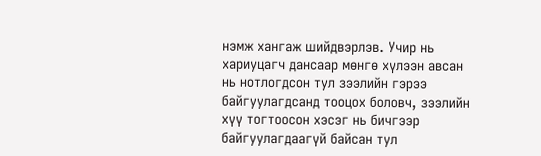нэмж хангаж шийдвэрлэв. Учир нь хариуцагч дансаар мөнгө хүлээн авсан нь нотлогдсон тул зээлийн гэрээ байгуулагдсанд тооцох боловч, зээлийн хүү тогтоосон хэсэг нь бичгээр байгуулагдаагүй байсан тул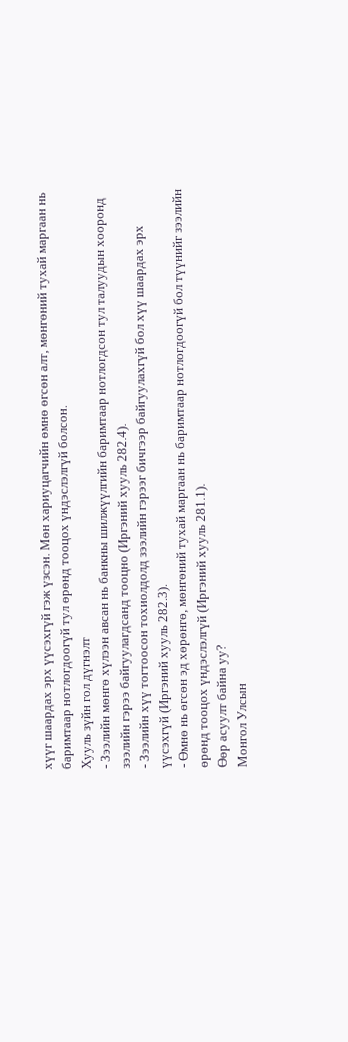хүүг шаардах эрх үүсэхгүй гэж үзсэн. Мөн хариуцагчийн өмнө өгсөн алт, мөнгөний тухай маргаан нь баримтаар нотлогдоогүй тул өрөнд тооцох үндэслэлгүй болсон.
Хууль зүйн гол дүгнэлт
- Зээлийн мөнгө хүлээн авсан нь банкны шилжүүлгийн баримтаар нотлогдсон тул талуудын хооронд зээлийн гэрээ байгуулагдсанд тооцно (Иргэний хууль 282.4).
- Зээлийн хүү тогтоосон тохиолдолд зээлийн гэрээг бичгээр байгуулахгүй бол хүү шаардах эрх үүсэхгүй (Иргэний хууль 282.3).
- Өмнө нь өгсөн эд хөрөнгө, мөнгөний тухай маргаан нь баримтаар нотлогдоогүй бол түүнийг зээлийн өрөнд тооцох үндэслэлгүй (Иргэний хууль 281.1).
Өөр асуулт байна уу?
Монгол Улсын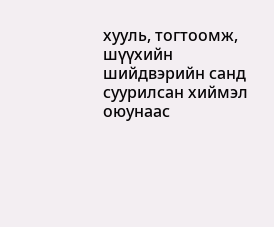хууль, тогтоомж, шүүхийн шийдвэрийн санд суурилсан хиймэл оюунаас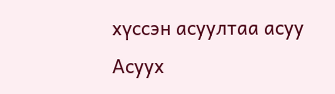хүссэн асуултаа асуу
Асуух